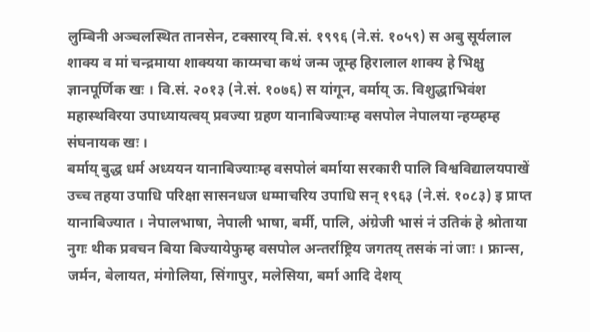लुम्बिनी अञ्चलस्थित तानसेन, टक्सारय् वि.सं. १९९६ (ने.सं. १०५९) स अबु सूर्यलाल शाक्य व मां चन्द्रमाया शाक्यया काय्मचा कथं जन्म जूम्ह हिरालाल शाक्य हे भिक्षु ज्ञानपूर्णिक खः । वि.सं. २०१३ (ने.सं. १०७६) स यांगून, वर्माय् ऊ. विशुद्धाभिवंश महास्थविरया उपाध्यायत्वय् प्रवज्या ग्रहण यानाबिज्याःम्ह वसपोल नेपालया न्हय्म्हम्ह संघनायक खः ।
बर्माय् बुद्ध धर्म अध्ययन यानाबिज्याःम्ह वसपोलं बर्माया सरकारी पालि विश्वविद्यालयपाखें उच्च तहया उपाधि परिक्षा सासनधज धम्माचरिय उपाधि सन् १९६३ (ने.सं. १०८३) इ प्राप्त यानाबिज्यात । नेपालभाषा, नेपाली भाषा, बर्मी, पालि, अंग्रेजी भासं नं उतिकं हे श्रोताया नुगः थीक प्रवचन बिया बिज्यायेफुम्ह वसपोल अन्तर्राष्ट्रिय जगतय् तसकं नां जाः । फ्रान्स, जर्मन, बेलायत, मंगोलिया, सिंगापुर, मलेसिया, बर्मा आदि देशय्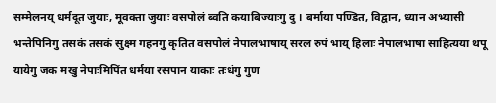सम्मेलनय् धर्मदूत जुयाः, मूवक्ता जुयाः वसपोलं ब्वति कयाबिज्याःगु दु । बर्माया पण्डित, विद्वान, ध्यान अभ्यासी भन्तेपिनिगु तसकं तसकं सुक्ष्म गहनगु कृतित वसपोलं नेपालभाषाय् सरल रुपं भाय् हिलाः नेपालभाषा साहित्यया थपू यायेगु जक मखु नेपाःमिपिंत धर्मया रसपान याकाः तःधंगु गुण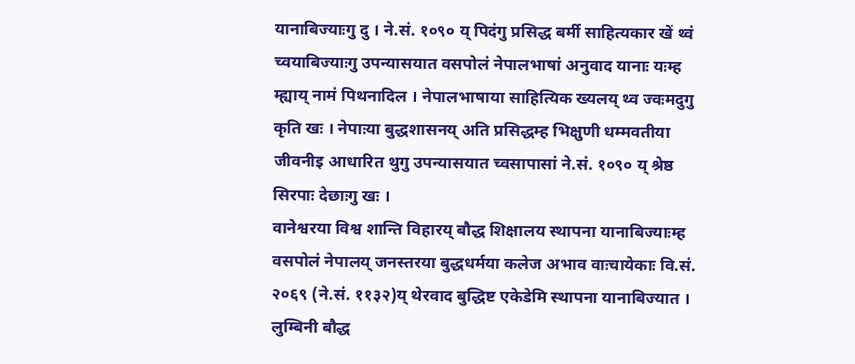यानाबिज्याःगु दु । ने.सं. १०९० य् पिदंगु प्रसिद्ध बर्मी साहित्यकार खें थ्वं च्वयाबिज्याःगु उपन्यासयात वसपोलं नेपालभाषां अनुवाद यानाः यःम्ह म्ह्याय् नामं पिथनादिल । नेपालभाषाया साहित्यिक ख्यलय् थ्व ज्वःमदुगु कृति खः । नेपाःया बुद्धशासनय् अति प्रसिद्धम्ह भिक्षुणी धम्मवतीया जीवनीइ आधारित थुगु उपन्यासयात च्वसापासां ने.सं. १०९० य् श्रेष्ठ सिरपाः देछाःगु खः ।
वानेश्वरया विश्व शान्ति विहारय् बौद्ध शिक्षालय स्थापना यानाबिज्याःम्ह वसपोलं नेपालय् जनस्तरया बुद्धधर्मया कलेज अभाव वाःचायेकाः वि.सं. २०६९ (ने.सं. ११३२)य् थेरवाद बुद्धिष्ट एकेडेमि स्थापना यानाबिज्यात । लुम्बिनी बौद्ध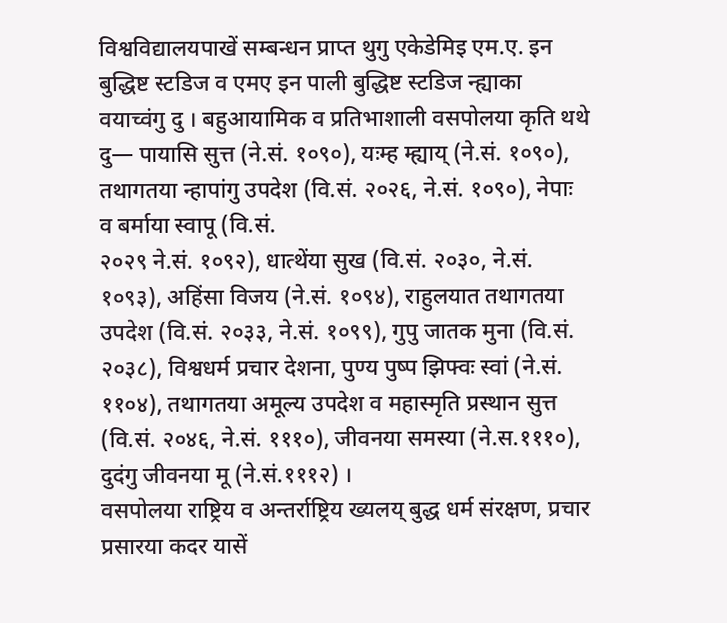विश्वविद्यालयपाखें सम्बन्धन प्राप्त थुगु एकेडेमिइ एम.ए. इन बुद्धिष्ट स्टडिज व एमए इन पाली बुद्धिष्ट स्टडिज न्ह्याका वयाच्वंगु दु । बहुआयामिक व प्रतिभाशाली वसपोलया कृति थथे दु— पायासि सुत्त (ने.सं. १०९०), यःम्ह म्ह्याय् (ने.सं. १०९०), तथागतया न्हापांगु उपदेश (वि.सं. २०२६, ने.सं. १०९०), नेपाः व बर्माया स्वापू (वि.सं.
२०२९ ने.सं. १०९२), धात्थेंया सुख (वि.सं. २०३०, ने.सं. १०९३), अहिंसा विजय (ने.सं. १०९४), राहुलयात तथागतया उपदेश (वि.सं. २०३३, ने.सं. १०९९), गुपु जातक मुना (वि.सं. २०३८), विश्वधर्म प्रचार देशना, पुण्य पुष्प झिफ्वः स्वां (ने.सं. ११०४), तथागतया अमूल्य उपदेश व महास्मृति प्रस्थान सुत्त (वि.सं. २०४६, ने.सं. १११०), जीवनया समस्या (ने.स.१११०), दुदंगु जीवनया मू (ने.सं.१११२) ।
वसपोलया राष्ट्रिय व अन्तर्राष्ट्रिय ख्यलय् बुद्ध धर्म संरक्षण, प्रचार प्रसारया कदर यासें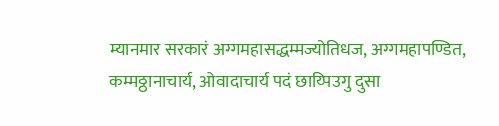म्यानमार सरकारं अग्गमहासद्धम्मज्योतिधज, अग्गमहापण्डित, कम्मठ्ठानाचार्य, ओवादाचार्य पदं छाय्पिउगु दुसा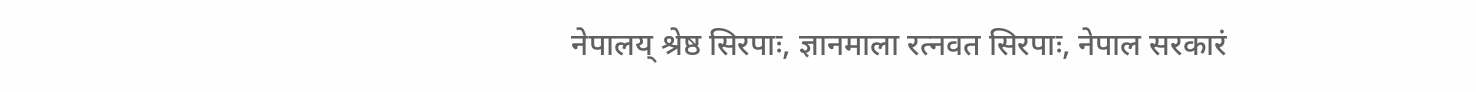नेपालय् श्रेष्ठ सिरपाः, ज्ञानमाला रत्नवत सिरपाः, नेपाल सरकारं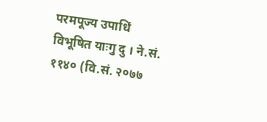परमपूज्य उपाधिं विभूषित याःगु दु । ने.सं. ११४० (वि.सं. २०७७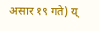असार १९ गते) य्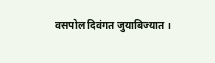वसपोल दिवंगत जुयाबिज्यात ।